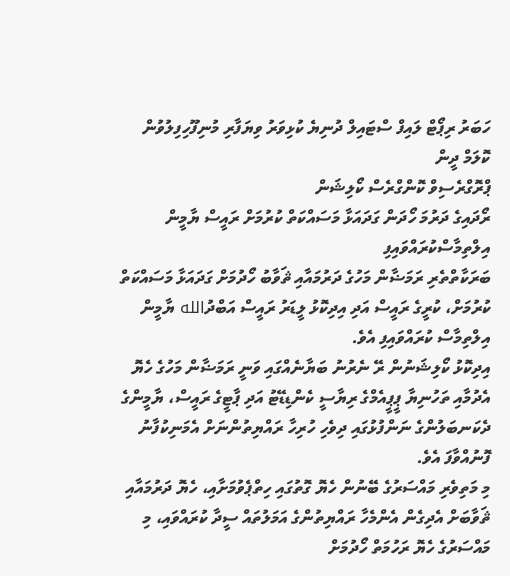ހަބަރު ރިޕޯޓް ލައިފް ސްޓައިލް ދުނިޔެ ކުޅިވަރު ވިޔަފާރި މުނިފޫހިފިލުވުން ކޮލަމް ދީން
ޕްރޮގްރެސިވް ކޮންގްރެސް ކޯލިޝަން
ރޯދައިގެ ދަރުމަ ހޯދަން ގަދައަޅާ މަސައްކަތް ކުރުމަށް ރައީސް ޔާމީން އިލްތިމާސްކުރައްވައިފި
ބަރަކާތްތެރި ރަމަޟާން މަހުގެ ދަރުމައާއި ޘަވާބު ހޯދުމަށް ގަދައަޅާ މަސައްކަތް ކުރުމަށް، ކުރީގެ ރައީސް އަދި އިދިކޮޅު ލީޑަރު ރައީސް އަބްދުالله ޔާމީން އިލްތިމާސް ކުރައްވައިފި އެވެ.
އިދިކޮޅު ކޯލިޝަނުން ރޭ ނެރުނު ބަޔާނެއްގައި ވަނީ ރަމަޟާން މަހުގެ ހެޔޮ އެދުމާއި ތަހުނިޔާ ޕީޕީއެމްގެ ރިޔާސީ ކެންޑިޑޭޓު އަދި ޕާޓީގެ ރައީސް، ޔާމީންގެ ދެކަނބަލުންގެ ނަންފުޅުގައި ދިވެހި ހުރިހާ ރައްޔިތުންނަށް އެމަނިކުފާނު ފޮނުއްވާފަ އެވެ.
މި މަތިވެރި މައްސަރުގެ ބޭނުން ހެޔޮ ގޮތުގައި ހިތްޕެވުމަށާއި، ހެޔޮ ދަރުމައާއި ޘަވާބަށް އެދިގެން އެންމެހާ ރައްޔިތުންގެ އަމަލުތައް ސީދާ ކުރައްވައި، މި މައްސަރުގެ ހެޔޮ ރަހުމަތް ހޯދުމަށް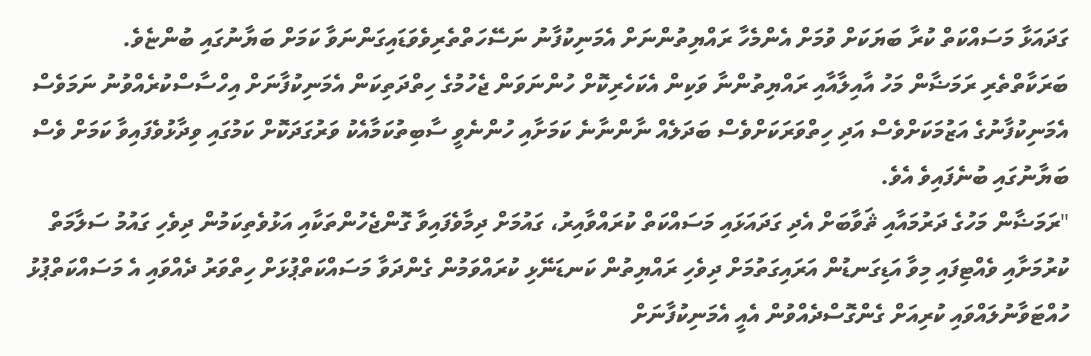ގަދައަޅާ މަސައްކަތް ކުރާ ބަޔަކަށް ވުމަށް އެންމެހާ ރައްޔިތުންނަށް އެމަނިކުފާނު ނަސޭހަތްތެރިވެވަޑައިގަންނަވާ ކަމަށް ބަޔާނުގައި ބުންޏެވެ.
ބަރަކާތްތެރި ރަމަޟާން މަހު އާއިލާއާއި ރައްޔިތުންނާ ވަކިން އެކަހެރިކޮށް ހުންނަވަން ޖެހުމުގެ ހިތްދަތިކަން އެމަނިކުފާނަށް އިހްސާސްކުރެއްވުނު ނަމަވެސް އެމަނިކުފާނުގެ އަޒުމަކަށްވެސް އަދި ހިތްވަރަކަށްވެސް ބަދަލެއް ނާންނާނެ ކަމަށާއި ހުންނެވީ ސާބިތުކަމާއެކު ވަރުގަދަކޮށް ކަމުގައި ވިދާޅުވެފައިވާ ކަމަށް ވެސް ބަޔާނުގައި ބުނެފައިވެ އެވެ.
"ރަމަޟާން މަހުގެ ދަރުމައާއި ޘަވާބަށް އެދި ގަދައަޅައި މަސައްކަތް ކުރައްވާއިރު، ގައުމަށް ދިމާވެފައިވާ ގޮންޖެހުންތަކާއި އަޅުވެތިކަމުން ދިވެހި ގައުމު ސަލާމަތް ކުރުމަށާއި ވެއްޓިފައި މިވާ އަޑިގަނޑުން އަރައިގަތުމަށް ދިވެހި ރައްޔިތުން ކަނޑަނޭޅި ކުރައްވަމުން ގެންދަވާ މަސައްކަތްޕުޅަށް ހިތްވަރު ދެއްވައި އެ މަސައްކަތްޕުޅު ހުއްޓަވާނުލައްވައި ކުރިއަށް ގެންގޮސްދެއްވުން އެއީ އެމަނިކުފާނަށް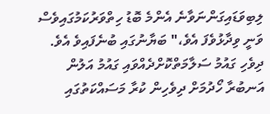ލިބިވަޑައިގަންނަވާނެ އެންމެ ބޮޑު ހިތްވަރުކަމުގައިވެސް ވަނީ ވިދާޅުވެފަ އެވެ،" ބަޔާނުގައި ބުނެފައިވެ އެވެ.
ދިވެހި ގައުމު ސަލާމަތްކޮށްދެއްވައި ގައުމު އަލުން އަނބުރާ ހޯދުމަށް ދިވެހިން ކުރާ މަސައްކަތުގައި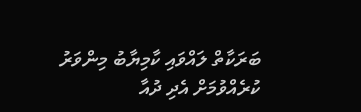ބަރަކާތް ލައްވައި ކާމިޔާބު މިންވަރު ކުރެއްވުމަށް އެދި ދުއާ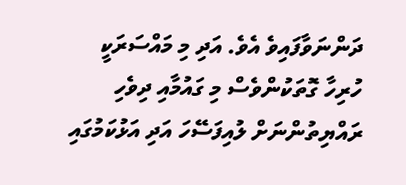ދަންނަވާފައިވެ އެވެ. އަދި މި މައްސަރަކީ ހުރިހާ ގޮތަކުންވެސް މި ގައުމާއި ދިވެހި ރައްޔިތުންނަށް ލުއިފަސޭހަ އަދި އަޅުކަމުގައި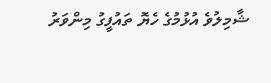ޝާމިލުވެ އުޅުމުގެ ހެޔޮ ތައުފީގު މިންވަރު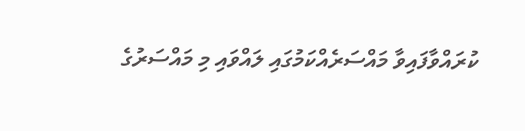ކުރައްވާފައިވާ މައްސަރެއްކަމުގައި ލައްވައި މި މައްސަރުގެ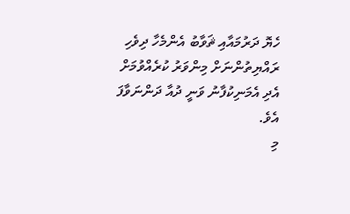ހެޔޮ ދަރުމައާއި ޘަވާބު އެންމެހާ ދިވެހި ރައްޔިތުންނަށް މިންވަރު ކުރެއްވުމަށް އެދި އެމަނިކުފާނު ވަނީ ދުއާ ދަންނަވާފަ އެވެ.
މި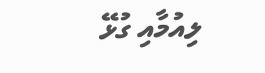ލިއުމާއި ގުޅޭ